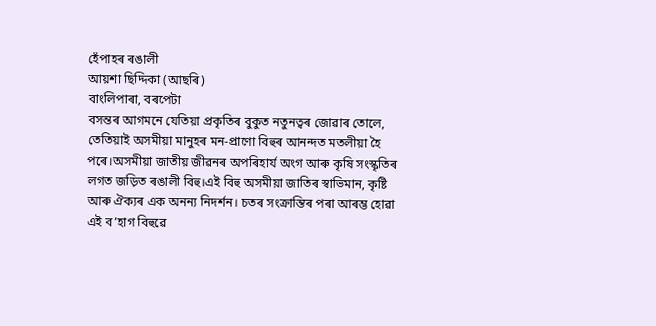হেঁপাহৰ ৰঙালী
আয়শা ছিদ্দিকা (আছৰি)
বাংলিপাৰা, বৰপেটা
বসন্তৰ আগমনে যেতিয়া প্ৰকৃতিৰ বুকুত নতুনত্বৰ জোৱাৰ তোলে, তেতিয়াই অসমীয়া মানুহৰ মন-প্ৰাণো বিহুৰ আনন্দত মতলীয়া হৈ পৰে।অসমীয়া জাতীয় জীৱনৰ অপৰিহাৰ্য অংগ আৰু কৃষি সংস্কৃতিৰ লগত জড়িত ৰঙালী বিহু।এই বিহু অসমীয়া জাতিৰ স্বাভিমান, কৃষ্টি আৰু ঐক্যৰ এক অনন্য নিদৰ্শন। চতৰ সংক্ৰান্তিৰ পৰা আৰম্ভ হোৱা এই ব’হাগ বিহুৱে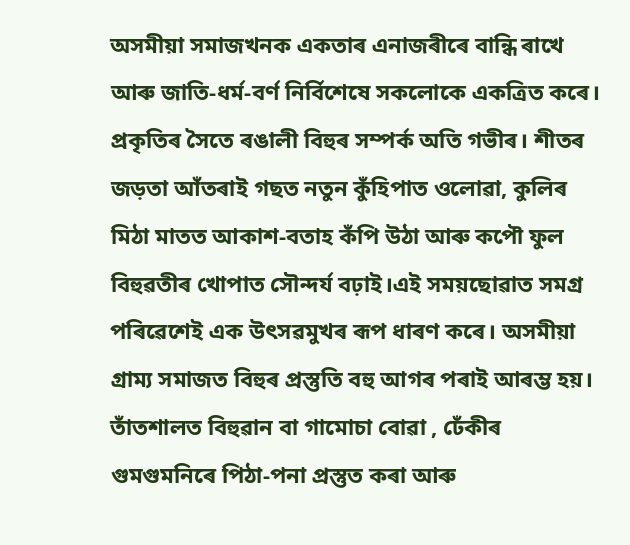অসমীয়া সমাজখনক একতাৰ এনাজৰীৰে বান্ধি ৰাখে আৰু জাতি-ধৰ্ম-বৰ্ণ নিৰ্বিশেষে সকলোকে একত্ৰিত কৰে।
প্ৰকৃতিৰ সৈতে ৰঙালী বিহুৰ সম্পৰ্ক অতি গভীৰ। শীতৰ জড়তা আঁতৰাই গছত নতুন কুঁহিপাত ওলোৱা, কুলিৰ মিঠা মাতত আকাশ-বতাহ কঁপি উঠা আৰু কপৌ ফুল বিহুৱতীৰ খোপাত সৌন্দৰ্য বঢ়াই।এই সময়ছোৱাত সমগ্ৰ পৰিৱেশেই এক উৎসৱমুখৰ ৰূপ ধাৰণ কৰে। অসমীয়া গ্ৰাম্য সমাজত বিহুৰ প্ৰস্তুতি বহু আগৰ পৰাই আৰম্ভ হয়। তাঁতশালত বিহুৱান বা গামোচা বোৱা , ঢেঁকীৰ গুমগুমনিৰে পিঠা-পনা প্ৰস্তুত কৰা আৰু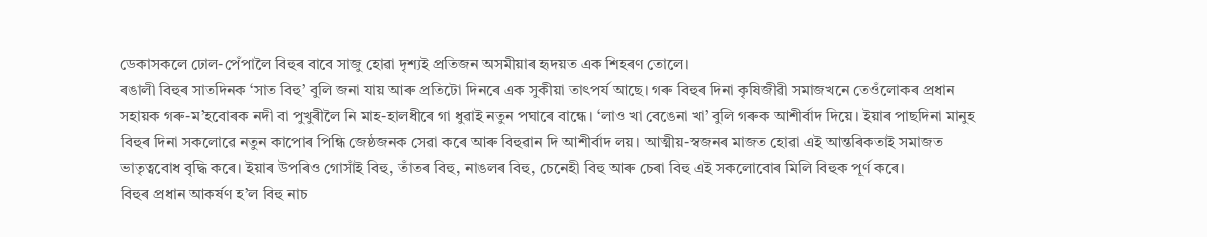ডেকাসকলে ঢোল-পেঁপালৈ বিহুৰ বাবে সাজু হোৱা দৃশ্যই প্ৰতিজন অসমীয়াৰ হৃদয়ত এক শিহৰণ তোলে।
ৰঙালী বিহুৰ সাতদিনক ‘সাত বিহু’ বুলি জনা যায় আৰু প্ৰতিটো দিনৰে এক সুকীয়া তাৎপৰ্য আছে। গৰু বিহুৰ দিনা কৃষিজীৱী সমাজখনে তেওঁলোকৰ প্ৰধান সহায়ক গৰু-ম’হবোৰক নদী বা পুখুৰীলৈ নি মাহ-হালধীৰে গা ধুৱাই নতুন পঘাৰে বান্ধে। ‘লাও খা বেঙেনা খা’ বুলি গৰুক আশীৰ্বাদ দিয়ে। ইয়াৰ পাছদিনা মানুহ বিহুৰ দিনা সকলোৱে নতুন কাপোৰ পিন্ধি জেষ্ঠজনক সেৱা কৰে আৰু বিহুৱান দি আশীৰ্বাদ লয়। আত্মীয়-স্বজনৰ মাজত হোৱা এই আন্তৰিকতাই সমাজত ভাতৃত্ববোধ বৃদ্ধি কৰে। ইয়াৰ উপৰিও গোসাঁই বিহু, তাঁতৰ বিহু, নাঙলৰ বিহু, চেনেহী বিহু আৰু চেৰা বিহু এই সকলোবোৰ মিলি বিহুক পূৰ্ণ কৰে।
বিহুৰ প্ৰধান আকৰ্ষণ হ’ল বিহু নাচ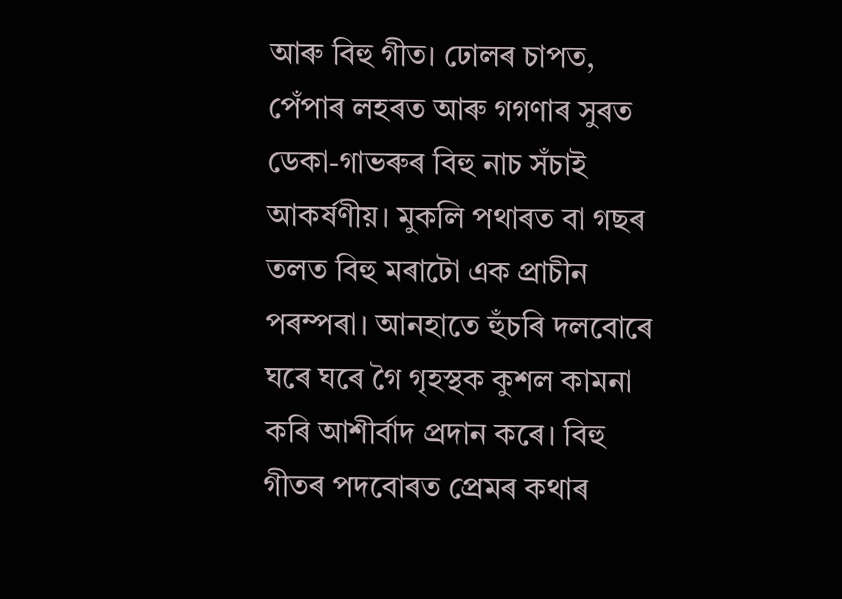আৰু বিহু গীত। ঢোলৰ চাপত, পেঁপাৰ লহৰত আৰু গগণাৰ সুৰত ডেকা-গাভৰুৰ বিহু নাচ সঁচাই আকৰ্ষণীয়। মুকলি পথাৰত বা গছৰ তলত বিহু মৰাটো এক প্ৰাচীন পৰম্পৰা। আনহাতে হুঁচৰি দলবোৰে ঘৰে ঘৰে গৈ গৃহস্থক কুশল কামনা কৰি আশীৰ্বাদ প্ৰদান কৰে। বিহু গীতৰ পদবোৰত প্ৰেমৰ কথাৰ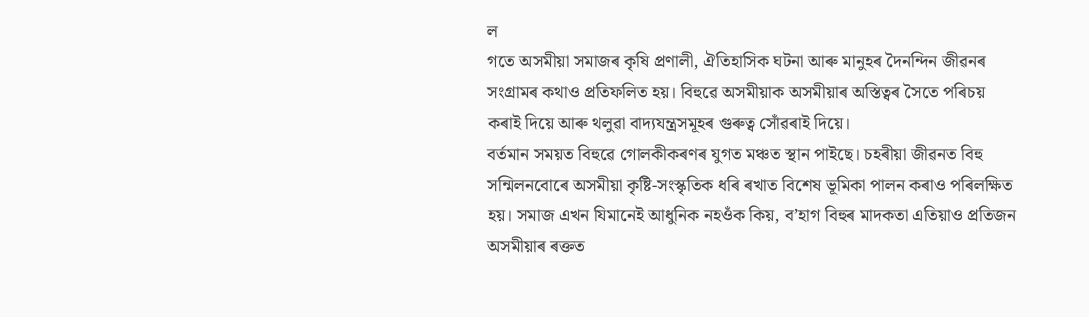ল
গতে অসমীয়া সমাজৰ কৃষি প্ৰণালী, ঐতিহাসিক ঘটনা আৰু মানুহৰ দৈনন্দিন জীৱনৰ সংগ্ৰামৰ কথাও প্ৰতিফলিত হয়। বিহুৱে অসমীয়াক অসমীয়াৰ অস্তিত্বৰ সৈতে পৰিচয় কৰাই দিয়ে আৰু থলুৱা বাদ্যযন্ত্ৰসমূহৰ গুৰুত্ব সোঁৱৰাই দিয়ে।
বৰ্তমান সময়ত বিহুৱে গোলকীকৰণৰ যুগত মঞ্চত স্থান পাইছে। চহৰীয়া জীৱনত বিহু সন্মিলনবোৰে অসমীয়া কৃষ্টি-সংস্কৃতিক ধৰি ৰখাত বিশেষ ভূমিকা পালন কৰাও পৰিলক্ষিত হয়। সমাজ এখন যিমানেই আধুনিক নহওঁক কিয়, ব’হাগ বিহুৰ মাদকতা এতিয়াও প্ৰতিজন অসমীয়াৰ ৰক্তত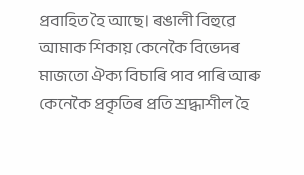প্ৰবাহিত হৈ আছে। ৰঙালী বিহুৱে আমাক শিকায় কেনেকৈ বিভেদৰ মাজতো ঐক্য বিচাৰি পাব পাৰি আৰু কেনেকৈ প্ৰকৃতিৰ প্ৰতি শ্ৰদ্ধাশীল হৈ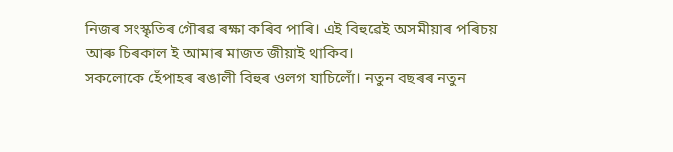নিজৰ সংস্কৃতিৰ গৌৰৱ ৰক্ষা কৰিব পাৰি। এই বিহুৱেই অসমীয়াৰ পৰিচয় আৰু চিৰকাল ই আমাৰ মাজত জীয়াই থাকিব।
সকলোকে হেঁপাহৰ ৰঙালী বিহুৰ ওলগ যাচিলোঁ। নতুন বছৰৰ নতুন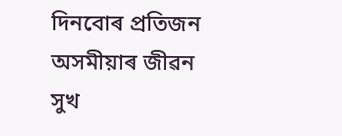দিনবোৰ প্ৰতিজন অসমীয়াৰ জীৱন সুখ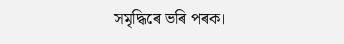সমৃদ্ধিৰে ভৰি পৰক।